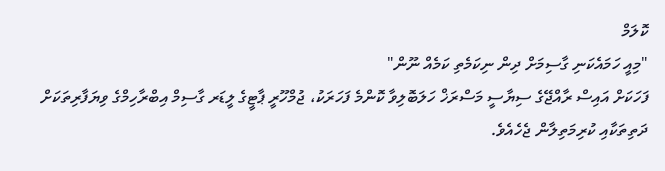ކޮލަމް
"މިއީ ހަމައެކަނި ގާސިމަށް ދިން ނިކަމެތި ކަމެއް ނޫން"
ފަހަކަށް އައިސް ރާއްޖޭގެ ސިޔާސީ މަސްރަޚް ހަލަބޮލިވާ ކޮންމެ ފަހަރަކު، ޖުމްހޫރީ ޕާޓީގެ ލީޑަރ ގާސިމް އިބްރާހިމްގެ ވިޔަފާރިތަކަށް ދަތިތަކާއި ކުރިމަތިލާން ޖެހެއެވެ.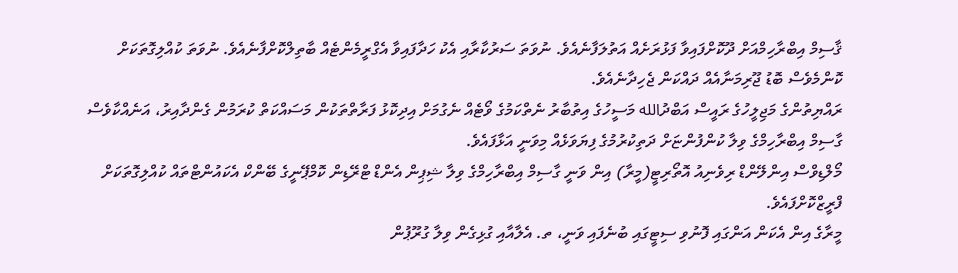ޤާސިމް އިބްރާހިމްއަށް ދޫކޮށްފައިވާ ފަޅުރަށެއް އަތުލަފާނެއެވެ. ނުވަތަ ސަރުކާރާއި އެކު ހަދާފައިވާ އެގްރީމެންޓެއް ބާތިލްކޮށްފާނެއެވެ. ނުވަތަ ކުއްލިގޮތަކަށް ކޮންމެވެސް ބޮޑު ޖޫރިމަނާއެއް ދައްކަން ޖެހިދާނެއެވެ.
ރައްޔިތުންގެ މަޖިލީހުގެ ރައީސް އަބްދުالله މަސީހުގެ އިތުބާރު ނެތްކަމުގެ ވޯޓެއް ނެގުމަށް އިދިކޮޅު ފަރާތްތަކުން މަސައްކަތް ކުރަމުން ގެންދާއިރު، އަނެއްކާވެސް ގާސިމް އިބްރާހިމްގެ ވިލާ ކުންފުންޏަށް ދަތިކުރުމުގެ ފިޔަވަޅެއް މިވަނީ އަޅާފައެވެ.
މޯލްޑިވްސް އިންލޭންޑް ރިވެނިއު އޮތޯރިޓީ(މީރާ) އިން ވަނީ ގާސިމް އިބްރާހިމްގެ ވިލާ ޝިޕިން އެންޑް ޓްރޭޑިން ކޮމްޕޭނީގެ ބޭންކް އެކައުންޓްތައް ކުއްލިގޮތަކަށް ފްރީޒްކޮށްފައެވެ.
މީރާގެ އިން އެކަން އަންގައި ފޮނުވި ސިޓީގައި ބުނެފައި ވަނީ، ތ. އެލާއާއި ގުޅިގެން ވިލާ ގުރޫޕުން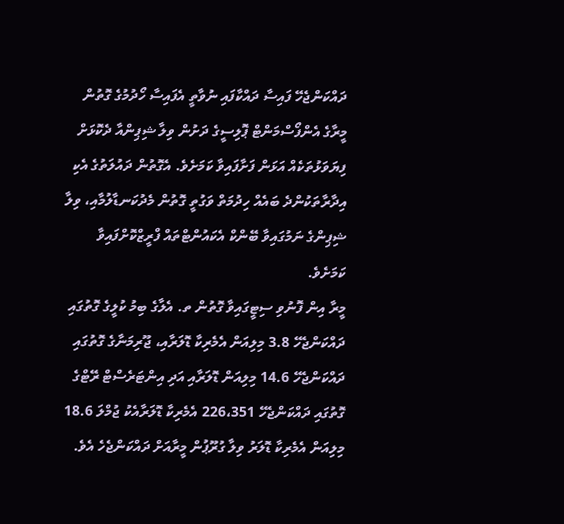ދައްކަންޖެހޭ ފައިސާ ދައްކާފައި ނުވާތީ އެފައިސާ ހޯދުމުގެ ގޮތުން މީރާގެ އެންފޯސްމަންޓް ޕޮލިސީގެ ދަށުން ވިލާ ޝިޕިންއާ ދެކޮޅަށް ފިޔަވަޅުތަކެއް އަޅަން ފަށާފައިވާ ކަމަށެވެ. އެގޮތުން ދައުލަތުގެ އެކި އިދާރާތަކުންދެ ބައެއް ހިދުމަތް ވަގުތީ ގޮތުން މެދުކަނޑާލުމާއި، ވިލާ ޝިޕިންގެ ނަމުގައިވާ ބޭންކް އެކައުންޓްތައް ފްރީޒްކޮށްފައިވާ ކަމަށެވެ.
މީރާ އިން ފޮނުވި ސިޓީގައިވާ ގޮތުން ތ. އެލާގެ ބިމު ކުލީގެ ގޮތުގައި ދައްކަންޖެހޭ 3.8 މިލިއަން އެމެރިކާ ޑޮލަރާއި، ޖޫރިމަނާގެ ގޮތުގައި ދައްކަންޖެހޭ 14.6 މިލިއަން ޑޮލަރާއި އަދި އިންޓަރެސްޓް ރޭޓްގެ ގޮތުގައި ދައްކަންޖެހޭ 226،351 އެމެރިކާ ޑޮލަރާއެކު ޖުމްލަ 18.6 މިލިއަން އެމެރިކާ ޑޮލަރު ވިލާ ގުރޫޕުން މީރާއަށް ދައްކަންޖެހެ އެވެ.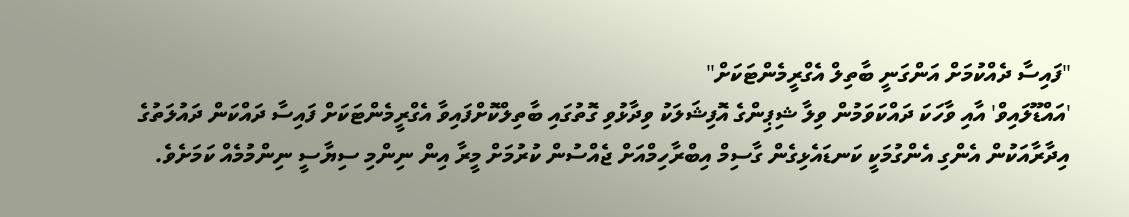"ފައިސާ ދެއްކުމަށް އަންގަނީ ބާތިލް އެގްރީމެންޓަކަށް"
'އައްޑޫލައިވް' އާއި ވާހަކަ ދައްކަވަމުން ވިލާ ޝިޕިންގެ އޮފިޝަލަކު ވިދާޅުވި ގޮތުގައި ބާތިލްކޮށްފައިވާ އެގްރީމެންޓަކަށް ފައިސާ ދައްކަން ދައުލަތުގެ އިދާރާއަކުން އެންގި އެންގުމަކީ ކަނޑައެޅިގެން ގާސިމް އިބްރާހިމްއަށް ޖެއްސުން ކުރުމަށް މީރާ އިން ނިންމި ސިޔާސީ ނިންމުމެއް ކަމަށެވެ.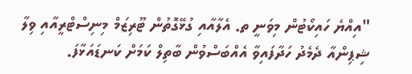"އިއްޔެ ހައިކޯޓުން މިވަނީ ތ. އެލާއާއި ގުޅޭގޮތުން ޓޫރިޒަމް މިނިސްޓްރީއާއި ވިލާ ޝިޕިންއާ ދެމެދު ހަދާފައިވާ އެއްބަސްވުން ބާތިލް ކަމަށް ކަނޑައަޅާފަ.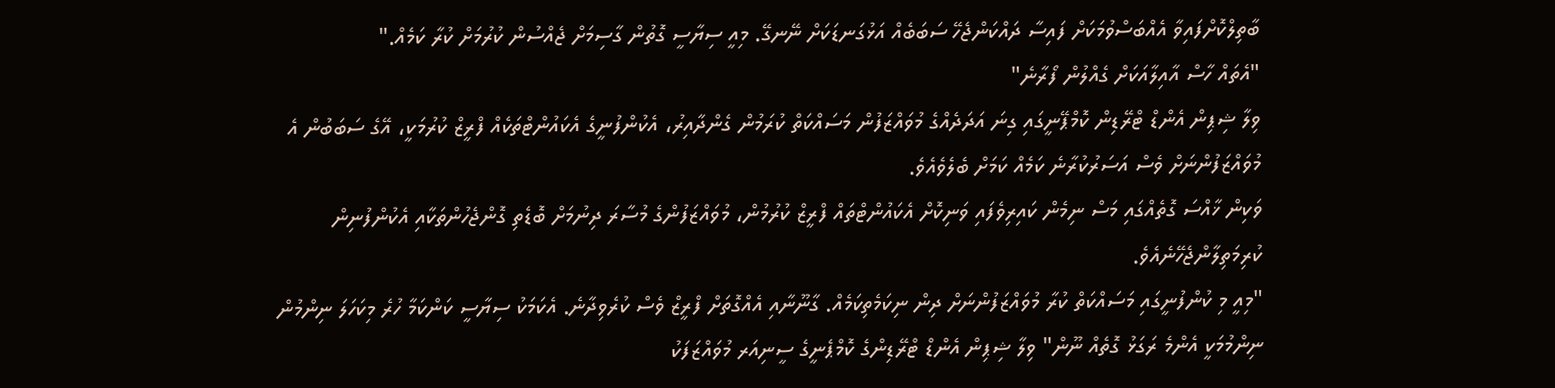ބާތިލްކޮށްފައިވާ އެއްބަސްވުމަކަށް ފައިސާ ދައްކަންޖެހޭ ސަބަބެއް އަޅުގަނޑަކަށް ނޭނގޭ. މިއީ ސިޔާސީ ގޮތުން ގާސިމަށް ޖެއްސުން ކުރުމަށް ކުރާ ކަމެއް."
"އެތައް ހާސް އާއިލާއަކަށް ގެއްލުން ފޯރާނެ"
ވިލާ ޝިޕިން އެންޑް ޓްރޭޑިން ކޮމްޕޭނީގައި ގިނަ އަދަދެއްގެ މުވައްޒަފުން މަސައްކަތް ކުރަމުން ގެންދާއިރު، އެކުންފުނީގެ އެކައުންޓްތަކެއް ފްރީޒް ކުރުމަކީ، އޭގެ ސަބަބުން އެ މުވައްޒަފުންނަށް ވެސް އަސަރުކުރާނެ ކަމެއް ކަމަށް ބެލެވެއެވެ.
ވަކިން ޚާއްސަ ގޮތެއްގައި މަސް ނިމެން ކައިރިވެފައި ވަނިކޮށް އެކައުންޓްތައް ފްރީޒް ކުރުމުން، މުވައްޒަފުންގެ މުސާރަ ދިނުމަށް ބޮޑެތި ގޮންޖެހުންތަކާއި އެކުންފުނިން ކުރިމަތިލާންޖެހޭނެއެވެ.
"މިއީ މި ކުންފުނީގައި މަސައްކަތް ކުރާ މުވައްޒަފުންނަށް ދިން ނިކަމެތިކަމެއް. ގާނޫނާއި އެއްގޮތަށް ފްރީޒް ވެސް ކުރެވިދާނެ. އެކަމަކު ސިޔާސީ ކަންކަމާ ހުރެ މިކަހަލަ ނިންމުން ނިންމުމަކީ އެންމެ ރަގަޅު ގޮތެއް ނޫން" ވިލާ ޝިޕިން އެންޑް ޓްރޭޑިންގެ ކޮމްޕެނީގެ ސީނިއަރ މުވައްޒަފަކު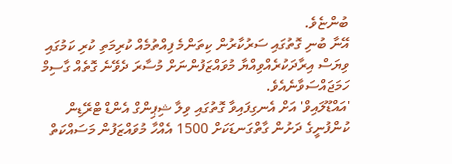ބުންޏެވެ.
އޭނާ ބުނި ގޮތުގައި ސަރުކާރުން ކިތަންމެ ފިއްތުމެއް ކުރިމަތި ކުރި ކަމުގައި ވިޔަސް އިރާދަކުރެއްވިއްޔާ މުވައްޒަފުންނަށް މުސާރަ ދެވޭނެ ގޮތެއް ގާސިމް ހަމަޖައްސަވާނެއެވެ.
'އައްޑޫލައިވް' އަށް އެނގިފައިވާ ގޮތުގައި ވިލާ ޝިޕިންގް އެންޑް ޓްރޭޑިން ކުންފުނީގެ ދަށުން ގާތްގަނޑަކަށް 1500 އެއްހާ މުވައްޒަފުން މަސައްކަތް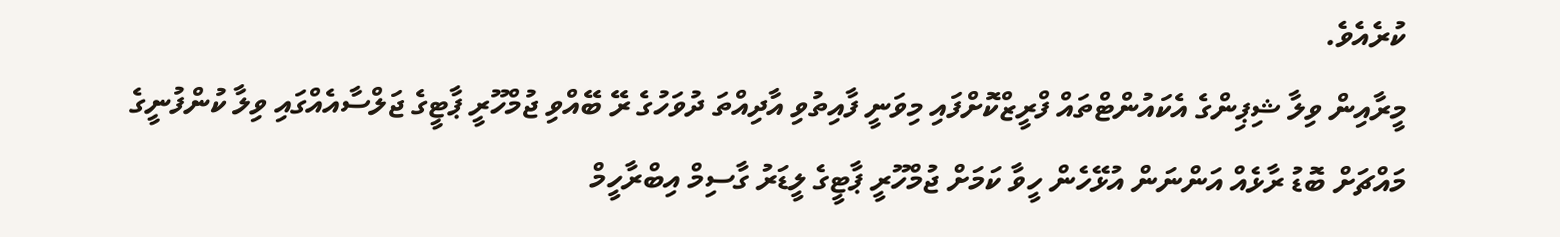ކުރެއެވެ.
މީރާއިން ވިލާ ޝިޕިންގެ އެކައުންޓްތައް ފްރީޒްކޮށްފައި މިވަނީ ފާއިތުވި އާދިއްތަ ދުވަހުގެ ރޭ ބޭއްވި ޖުމްހޫރީ ޕާޓީގެ ޖަލްސާއެއްގައި ވިލާ ކުންފުނީގެ މައްޗަށް ބޮޑު ރާޅެއް އަންނަން އުޅޭހެން ހީވާ ކަމަށް ޖުމްހޫރީ ޕާޓީގެ ލީޑަރު ގާސިމް އިބްރާހީމް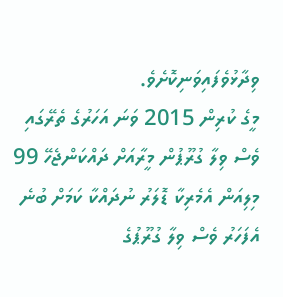ވިދާޅުވެފައިވަނިކޮށެވެ.
މީގެ ކުރިން 2015 ވަނަ އަހަރުގެ ތެރޭގައި ވެސް ވިލާ ގުރޫޕުން މީރާއަށް ދައްކަންޖެހޭ 99 މިލިއަން އެމެރިކާ ޑޮލަރު ނުދައްކާ ކަމަށް ބުނެ އެފަހަރު ވެސް ވިލާ ގުރޫޕުގެ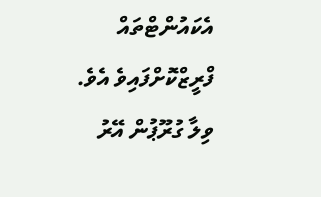އެކައުންޓްތައް ފްރީޒްކޮށްފައިވެ އެވެ.
ވިލާ ގުރޫޕުން އޭރު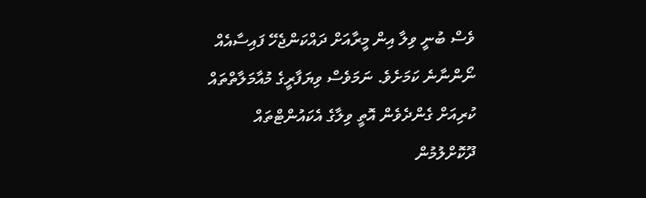ވެސް ބުނީ ވިލާ އިން މީރާއަށް ދައްކަންޖެހޭ ފައިސާއެއް ނޯންނާނެ ކަމަށެވެ. ނަމަވެސް ވިޔަފާރީގެ މުއާމަލާތްތައް ކުރިއަށް ގެންދެވެން އޮތީ ވިލާގެ އެކައުންޓްތައް ދޫކޮށްލުމުން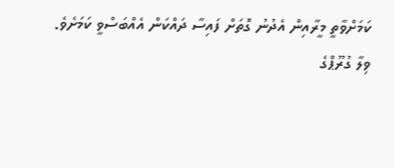ކަމަށްވާތީ މީރާއިން އެދުނު ގޮތަށް ފައިސާ ދައްކަން އެއްބަސްވީ ކަމަށެވެ.
ވިލާ ގުރޫޕްގެ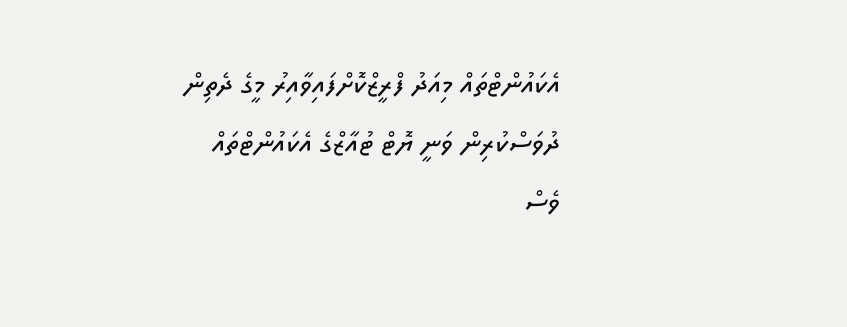އެކައުންޓްތައް މިއަދު ފްރީޒްކޮށްފައިވާއިރު މީގެ ދެތިން ދުވަސްކުރިން ވަނީ ޔޮޓް ޓުއާޒްގެ އެކައުންޓްތައް ވެސް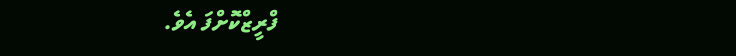ފްރީޒްކޮށްފަ އެވެ.